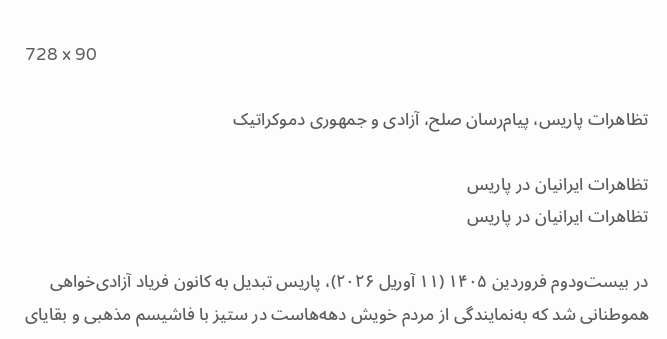728 x 90

تظاهرات پاریس، پیام‌رسان صلح، آزادی و جمهوری دموکراتیک

تظاهرات ایرانیان در پاریس
تظاهرات ایرانیان در پاریس

در بیست‌ودوم فروردین ۱۴۰۵ (۱۱ آوریل ۲۰۲۶)، پاریس تبدیل به کانون فریاد آزادی‌خواهی هموطنانی شد که به‌نمایندگی از مردم خویش دهه‌هاست در ستیز با فاشیسم مذهبی و بقایای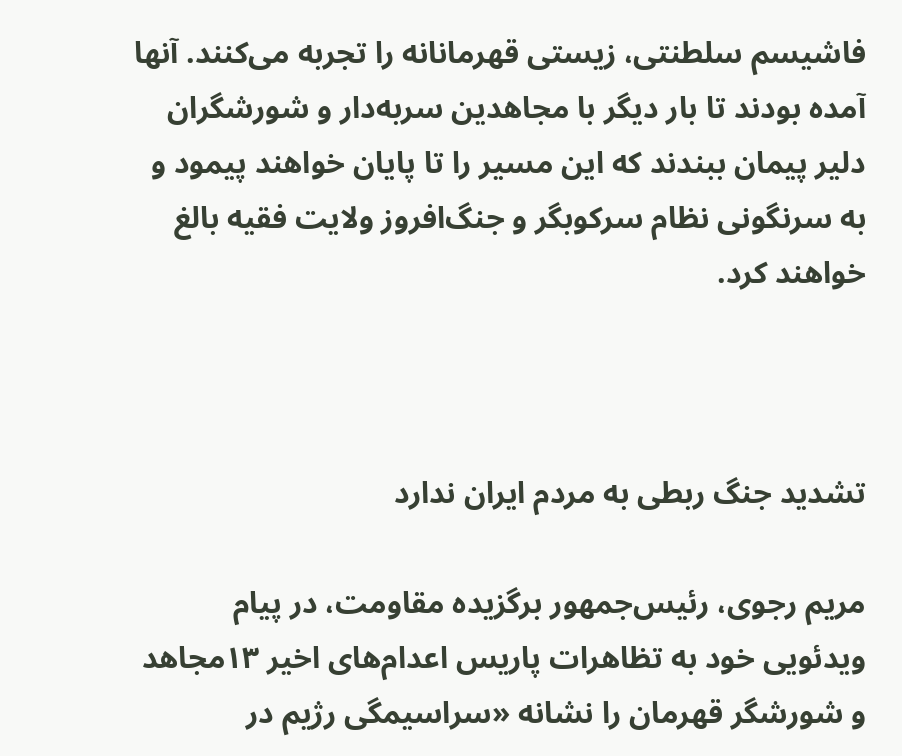فاشیسم سلطنتی، زیستی قهرمانانه را تجربه می‌کنند. آنها آمده بودند تا بار دیگر با مجاهدین سربه‌دار و شورشگران دلیر پیمان ببندند که این مسیر را تا پایان خواهند پیمود و به سرنگونی نظام سرکوبگر و جنگ‌افروز ولایت فقیه بالغ خواهند کرد.



تشدید جنگ ربطی به مردم ایران ندارد

مریم رجوی، رئیس‌جمهور برگزیده مقاومت، در پیام ویدئویی خود به تظاهرات پاریس اعدام‌های اخیر ۱۳مجاهد و شورشگر قهرمان را نشانه «سراسیمگی رژیم در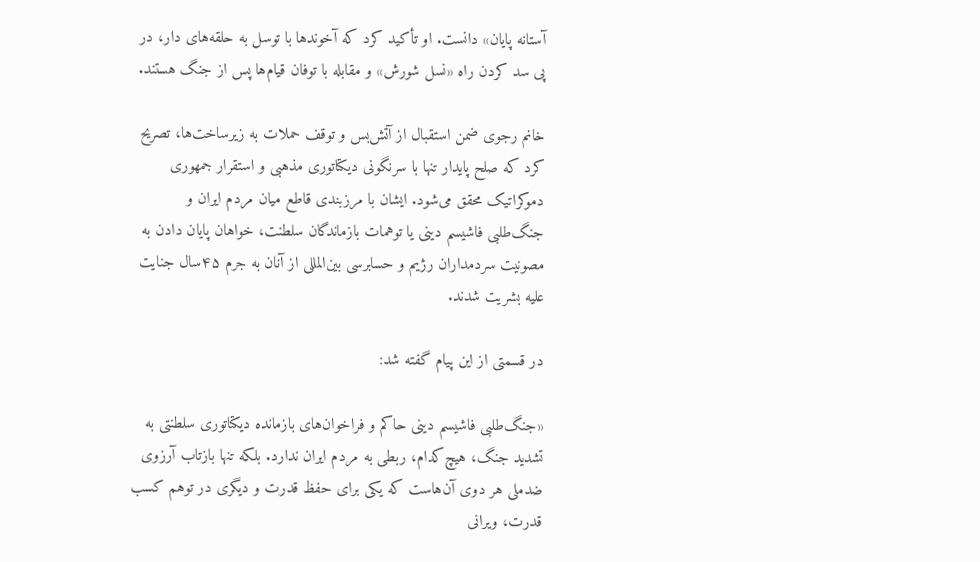آستانه پایان» دانست. او تأکید کرد که آخوندها با توسل به حلقه‌های دار، در پی سد کردن راه «نسل شورش» و مقابله با توفان قیام‌ها پس از جنگ هستند.

خانم رجوی ضمن استقبال از آتش‌بس و توقف حملات به زیرساخت‌ها، تصریح کرد که صلح پایدار تنها با سرنگونی دیکتاتوری مذهبی و استقرار جمهوری دموکراتیک محقق می‌شود. ایشان با مرزبندی قاطع میان مردم ایران و جنگ‌طلبی فاشیسم دینی یا توهمات بازماندگان سلطنت، خواهان پایان دادن به مصونیت سردمداران رژیم و حسابرسی بین‌المللی از آنان به جرم ۴۵سال جنایت علیه بشریت شدند.

در قسمتی از این پیام گفته شد:

«جنگ‌طلبی فاشیسم دینی حاکم و فراخوان‌های بازمانده دیکتاتوری سلطنتی به تشدید جنگ، هیچ‌کدام، ربطی به مردم ایران ندارد. بلکه تنها بازتاب آرزوی ضدملی هر دوی آن‌هاست که یکی برای حفظ قدرت و دیگری در توهم کسب قدرت، ویرانی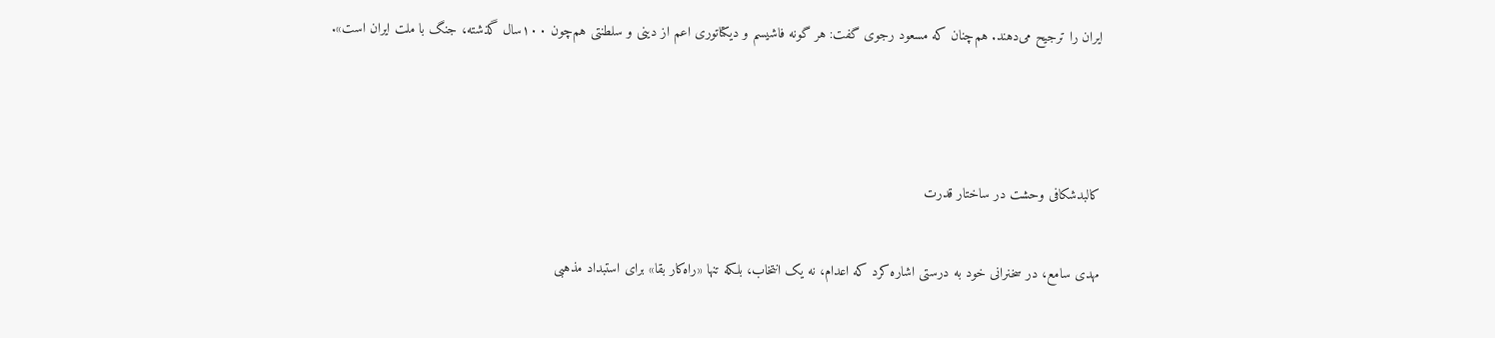ایران را ترجیح می‌دهند. هم‌چنان که مسعود رجوی گفت: هر گونه فاشیسم و دیکتاتوری اعم از دینی و سلطنتی هم‌چون ۱۰۰سال گذشته، جنگ با ملت ایران است».



کالبدشکافی وحشت در ساختار قدرت

مهدی سامع، در سخنرانی خود به درستی اشاره کرد که اعدام، نه یک انتخاب، بلکه تنها «راه‌کار بقا» برای استبداد مذهبی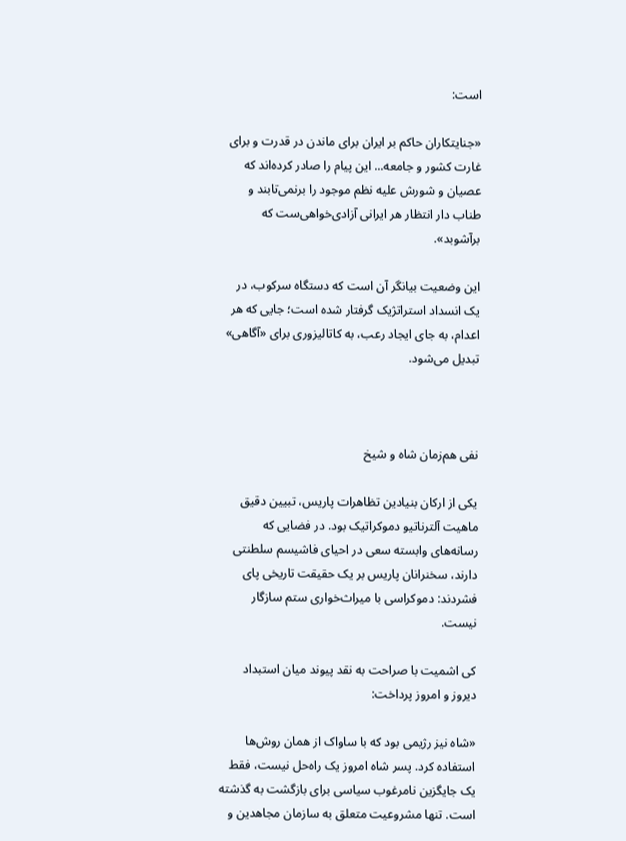است:

«جنایتکاران حاکم بر ایران برای ماندن در قدرت و برای غارت کشور و جامعه... این پیام را صادر کرده‌اند که عصیان و شورش علیه نظم موجود را برنمی‌تابند و طناب دار انتظار هر ایرانی آزادی‌خواهی‌ست که برآشوبد».

این وضعیت بیانگر آن است که دستگاه سرکوب، در یک انسداد استراتژیک گرفتار شده است؛ جایی که هر اعدام، به جای ایجاد رعب، به کاتالیزوری برای «آگاهی» تبدیل می‌شود.



نفی هم‌زمان شاه و شیخ

یکی از ارکان بنیادین تظاهرات پاریس، تبیین دقیق ماهیت آلترناتیو دموکراتیک بود. در فضایی که رسانه‌های وابسته سعی در احیای فاشیسم سلطنتی دارند، سخنرانان پاریس بر یک حقیقت تاریخی پای فشردند: دموکراسی با میراث‌خواری ستم سازگار نیست.

کی اشمیت با صراحت به نقد پیوند میان استبداد دیروز و امروز پرداخت:

«شاه نیز رژیمی بود که با ساواک از همان روش‌ها استفاده کرد. پسر شاه امروز یک راه‌حل نیست، فقط یک جایگزین نامرغوب سیاسی برای بازگشت به گذشته است. تنها مشروعیت متعلق به سازمان مجاهدین و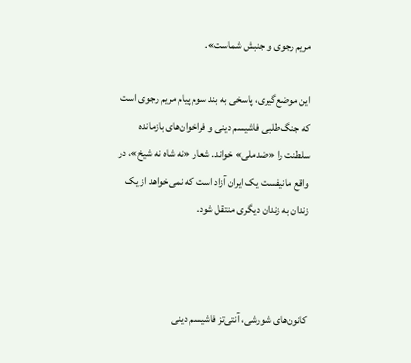مریم رجوی و جنبش شماست».

این موضع‌گیری، پاسخی به بند سوم پیام مریم رجوی است که جنگ‌طلبی فاشیسم دینی و فراخوان‌های بازمانده سلطنت را «ضدملی» خواند. شعار «نه شاه نه شیخ»، در واقع مانیفست یک ایران آزاد است که نمی‌خواهد از یک زندان به زندان دیگری منتقل شود.



کانون‌های شورشی، آنتی‌تز فاشیسم دینی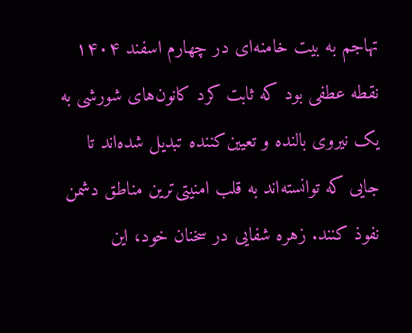تهاجم به بیت خامنه‌ای در چهارم اسفند ۱۴۰۴ نقطه عطفی بود که ثابت کرد کانون‌های شورشی به یک نیروی بالنده و تعیین‌کننده تبدیل شده‌اند تا جایی که توانسته‌اند به قلب امنیتی‌ترین مناطق دشمن نفوذ کنند. زهره شفایی در سخنان خود، این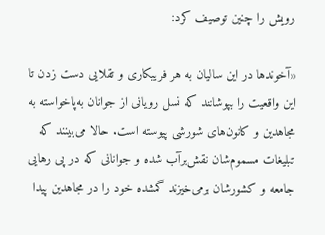رویش را چنین توصیف کرد:

«آخوندها در این سالیان به هر فریبکاری و تقلایی دست زدن تا این واقعیت را بپوشانند که نسل رویانی از جوانان به‌پاخواسته به مجاهدین و کانون‌های شورشی پیوسته است. حالا می‌بینند که تبلیغات مسموم‌شان نقش‌برآب شده و جوانانی که در پی رهایی جامعه و کشورشان برمی‌خیزند گمشده خود را در مجاهدین پیدا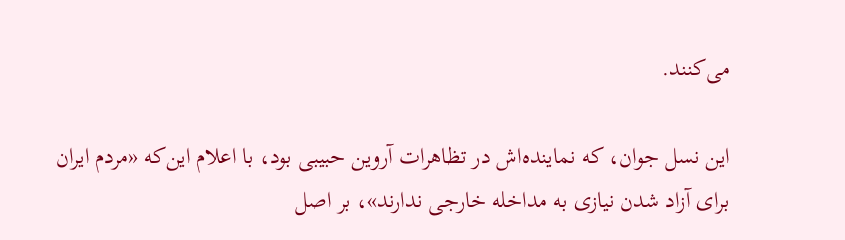می‌کنند.

این نسل جوان، که نماینده‌اش در تظاهرات آروین حبیبی بود، با اعلام این‌که «مردم ایران برای آزاد شدن نیازی به مداخله خارجی ندارند»، بر اصل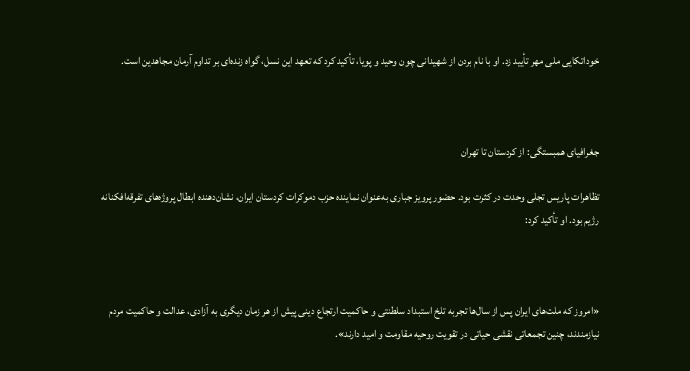خوداتکایی ملی مهر تأیید زد. او با نام بردن از شهیدانی چون وحید و پویا، تأکید کرد که تعهد این نسل، گواه زنده‌ای بر تداوم آرمان مجاهدین است.



جغرافیای همبستگی: از کردستان تا تهران

تظاهرات پاریس تجلی وحدت در کثرت بود. حضور پرویز جباری به‌عنوان نماینده حزب دموکرات کردستان ایران، نشان‌دهنده ابطال پروژه‌های تفرقه‌افکنانه رژیم بود. او تأکید کرد:



«امروز که ملت‌های ایران پس از سال‌ها تجربه تلخ استبداد سلطنتی و حاکمیت ارتجاع دینی پیش از هر زمان دیگری به آزادی، عدالت و حاکمیت مردم نیازمندند، چنین تجمعاتی نقشی حیاتی در تقویت روحیه مقاومت و امید دارند».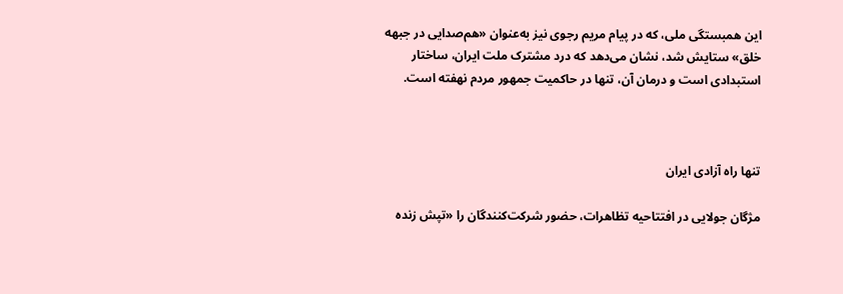این همبستگی ملی، که در پیام مریم رجوی نیز به‌عنوان «هم‌صدایی در جبهه خلق» ستایش شد، نشان می‌دهد که درد مشترک ملت ایران، ساختار استبدادی است و درمان آن، تنها در حاکمیت جمهور مردم نهفته است.



تنها راه آزادی ایران

مژگان جولایی در افتتاحیه تظاهرات، حضور شرکت‌کنندگان را «تپش زنده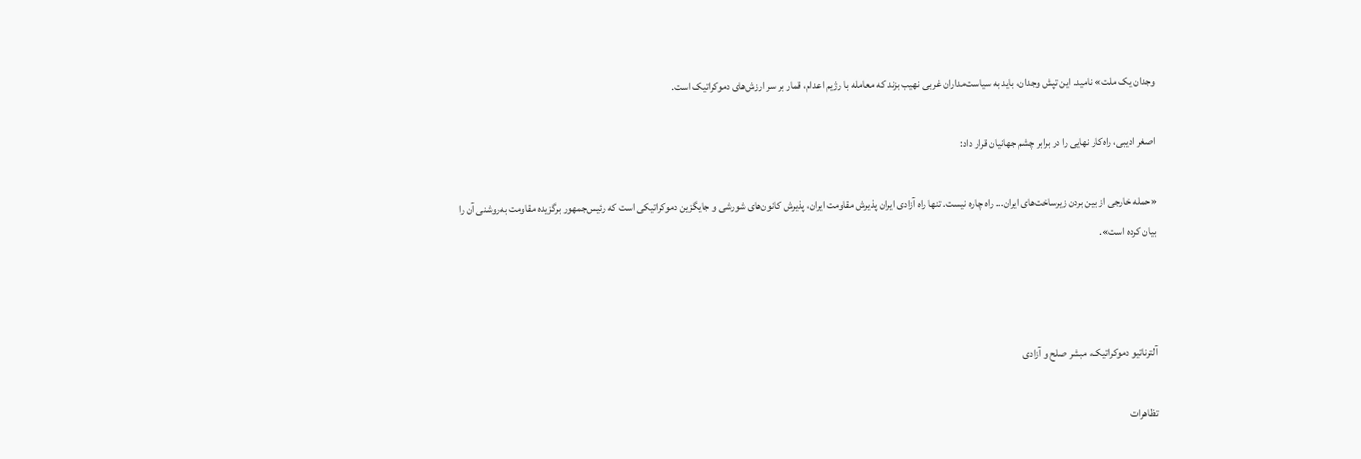وجدان یک ملت» نامید. این تپش وجدان، باید به سیاست‌مداران غربی نهیب بزند که معامله با رژیم اعدام، قمار بر سر ارزش‌های دموکراتیک است.

اصغر ادیبی، راه‌کار نهایی را در برابر چشم جهانیان قرار داد:

«حمله خارجی از بین بردن زیرساخت‌های ایران... راه چاره نیست. تنها راه آزادی ایران پذیرش مقاومت ایران، پذیرش کانون‌های شورشی و جایگزین دموکراتیکی است که رئیس‌جمهور برگزیده مقاومت به‌روشنی آن را بیان کرده است».



آلترناتیو دموکراتیک، مبشر صلح و آزادی

تظاهرات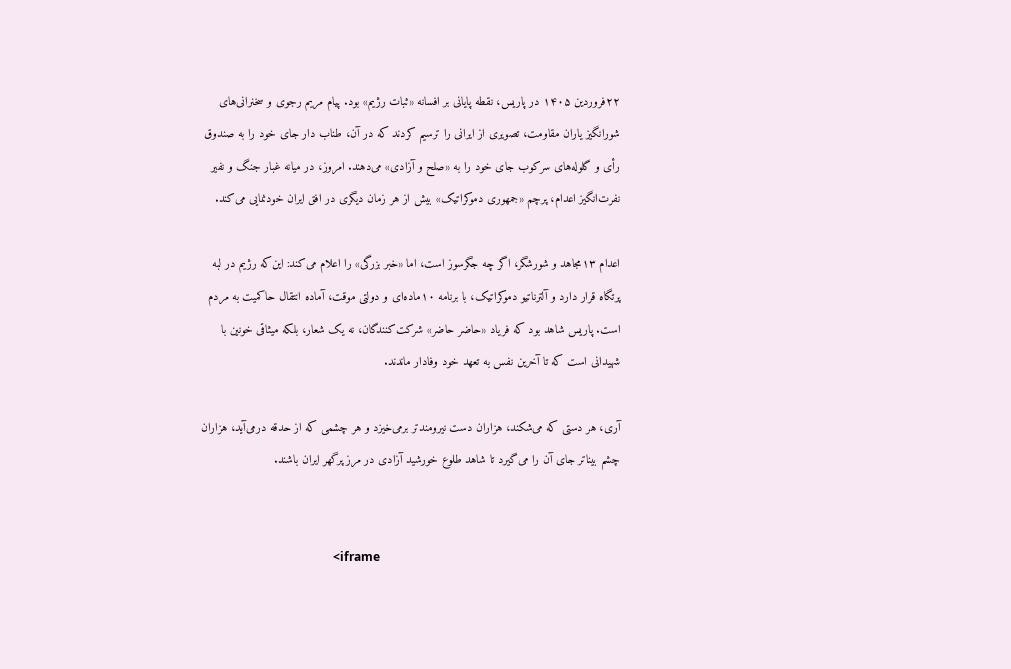۲۲فروردین ۱۴۰۵ در پاریس، نقطه پایانی بر افسانه «ثبات رژیم» بود. پیام مریم رجوی و سخنرانی‌های شورانگیز یاران مقاومت، تصویری از ایرانی را ترسیم کردند که در آن، طناب دار جای خود را به صندوق رأی و گلوله‌های سرکوب جای خود را به «صلح و آزادی» می‌دهند. امروز، در میانه غبار جنگ و نفیر نفرت‌انگیز اعدام، پرچم «جمهوری دموکراتیک» بیش از هر زمان دیگری در افق ایران خودنمایی می‌کند.

اعدام ۱۳مجاهد و شورشگر، اگر چه جگرسوز است، اما «خبر بزرگی» را اعلام می‌کند: این‌که رژیم در لبه پرتگاه قرار دارد و آلترناتیو دموکراتیک، با برنامه ۱۰ماده‌ای و دولتی موقت، آماده انتقال حاکمیت به مردم است. پاریس شاهد بود که فریاد «حاضر حاضر» شرکت‌کنندگان، نه یک شعار، بلکه میثاقی خونین با شهیدانی است که تا آخرین نفس به تعهد خود وفادار ماندند.

آری، هر دستی که می‌شکند، هزاران دست نیرومندتر برمی‌خیزد و هر چشمی که از حدقه درمی‌آید، هزاران چشم بیناتر جای آن را می‌گیرد تا شاهد طلوع خورشید آزادی در مرز پرگهر ایران باشند.


                                            <iframe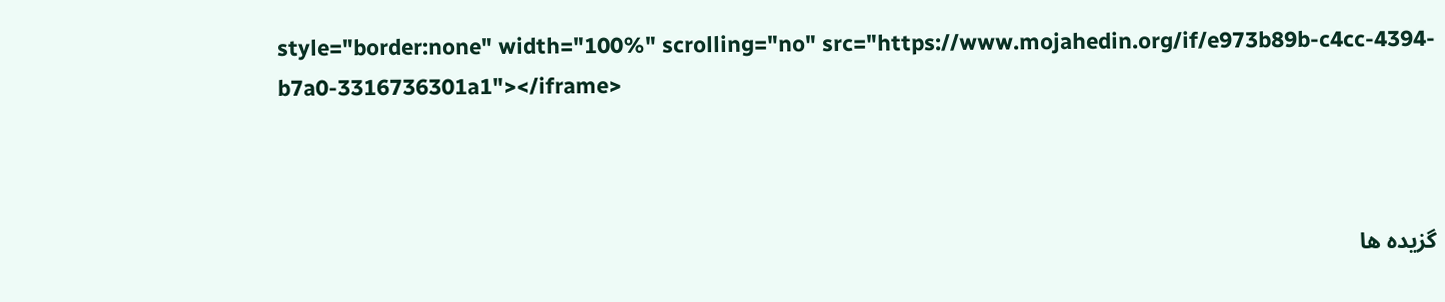style="border:none" width="100%" scrolling="no" src="https://www.mojahedin.org/if/e973b89b-c4cc-4394-b7a0-3316736301a1"></iframe>



گزیده ها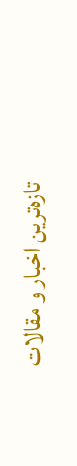تازه‌ترین اخبار و مقالات